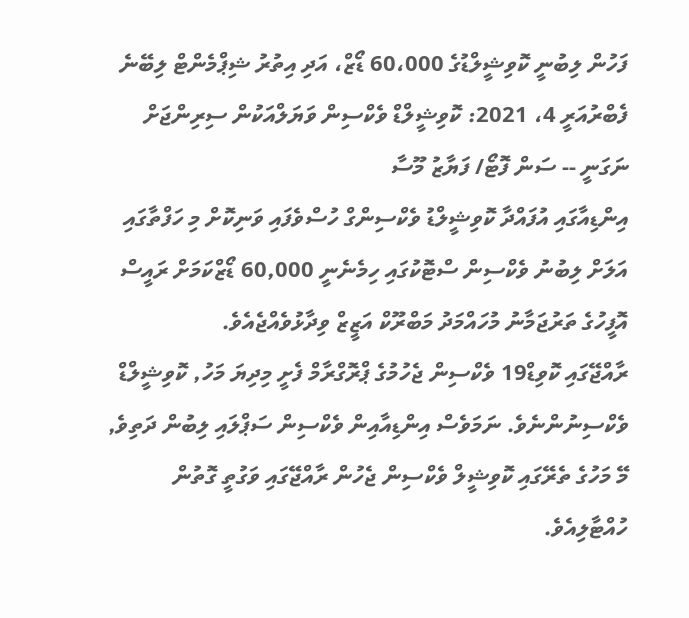ފަހުން ލިބުނީ ކޮވިޝީލްޑުގެ 60،000 ޑޯޒް، އަދި އިތުރު ޝިޕްމެންޓް ލިބޭނެ
ފެބްރުއަރީ 4، 2021: ކޮވިޝީލްޑް ވެކްސިން ވަޔަލްއަކުން ސިރިންޖަށް ނަގަނީ -- ސަން ފޮޓޯ/ ފަޔާޒު މޫސާ
އިންޑިއާގައި އުފައްދާ ކޮވިޝީލްޑު ވެކްސިންގް ހުސްވެފައި ވަނިކޮށް މި ހަފްތާގައި އަލަށް ލިބުނު ވެކްސިން ސްޓޮކުގައި ހިމެނެނީ 60,000 ޑޯޒްކަމަށް ރައީސް އޮފީހުގެ ތަރުޖަމާނު މުހައްމަދު މަބްރޫކް އަޒީޒް ވިދާޅުވެއްޖެއެވެ.
ރާއްޖޭގައި ކޮވިޑް19 ވެކްސިން ޖެހުމުގެ ޕްރޮގްރާމް ފެށީ މިދިޔަ މަހު, ކޮވިޝީލްޑް ވެކްސިނުންނެވެ. ނަމަވެސް އިންޑިއާއިން ވެކްސިން ސަޕްލައި ލިބުން ދަތިވެ, މޭ މަހުގެ ތެރޭގައި ކޮވިޝީލް ވެކްސިން ޖެހުން ރާއްޖޭގައި ވަގުތީ ގޮތުން ހުއްޓާލިއެވެ.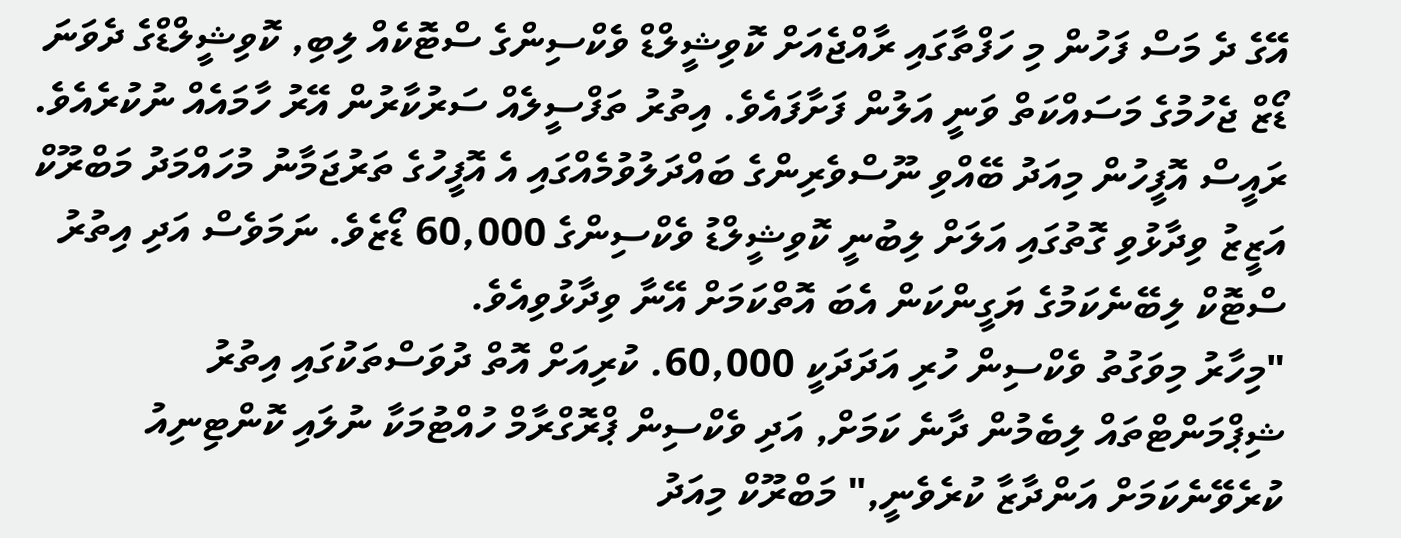އޭގެ ދެ މަސް ފަހުން މި ހަފްތާގައި ރާއްޖެއަށް ކޮވިޝީލްޑް ވެކްސިންގެ ސްޓޮކެއް ލިބި, ކޮވިޝީލްޑްގެ ދެވަނަ ޑޯޒް ޖެހުމުގެ މަސައްކަތް ވަނީ އަލުން ފަށާފައެވެ. އިތުރު ތަފްސީލެއް ސަރުކާރުން އޭރު ހާމައެއް ނުކުރެއެވެ.
ރައީސް އޮފީހުން މިއަދު ބޭއްވި ނޫސްވެރިންގެ ބައްދަލުވުމެއްގައި އެ އޮފީހުގެ ތަރުޖަމާނު މުހައްމަދު މަބްރޫކް އަޒީޒު ވިދާޅުވި ގޮތުގައި އަލަށް ލިބުނީ ކޮވިޝީލްޑު ވެކްސިންގެ 60,000 ޑޯޒެވެ. ނަމަވެސް އަދި އިތުރު ސްޓޮކް ލިބޭނެކަމުގެ ޔަގީންކަން އެބަ އޮތްކަމަށް އޭނާ ވިދާޅުވިއެވެ.
"މިހާރު މިވަގުތު ވެކްސިން ހުރި އަދަދަކީ 60,000. ކުރިއަށް އޮތް ދުވަސްތަކުގައި އިތުރު ޝިޕްމަންޓްތައް ލިބެމުން ދާނެ ކަމަށް, އަދި ވެކްސިން ޕްރޮގްރާމް ހުއްޓުމަކާ ނުލައި ކޮންޓިނިއު ކުރެވޭނެކަމަށް އަންދާޒާ ކުރެވެނީ," މަބްރޫކް މިއަދު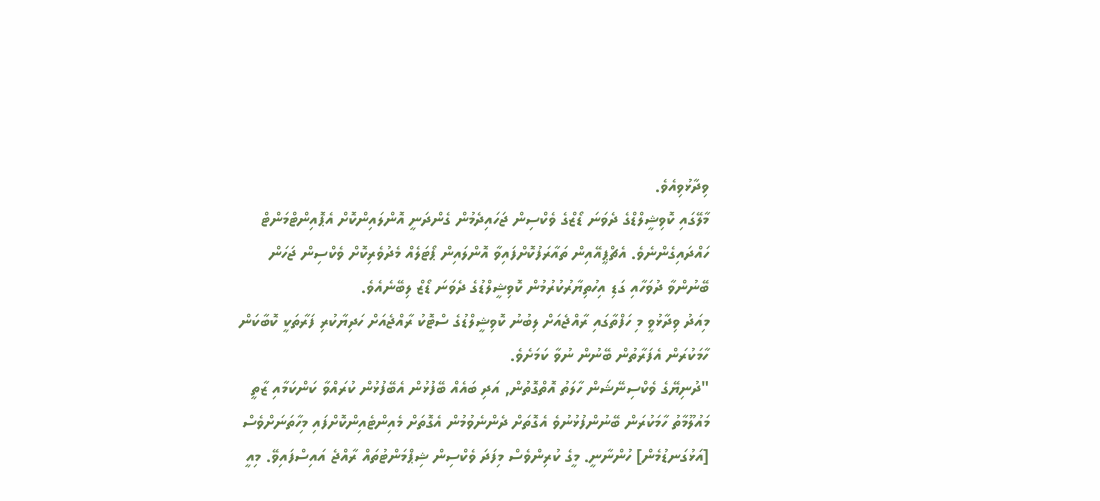ވިދާޅުވިއެވެ.
މާލޭގައި ކޮވިޝީލްޑްގެ ދެވަނަ ޑޯޒްގެ ވެކްސިން ޖަހައިދެމުން ގެންދަނީ އޮންލައިންކޮށް އެޕޮއިންޓްމަންޓް ހައްދައިގެންނެވެ. އެޗްޕީއޭއިން ތައާރަފުކޮށްފައިވާ އޮންލައިން ޕޯޓަލެއް މެދުވެރިކޮށް ވެކްސިން ޖަހަން ބޭނުންވާ ދުވަހާއި ގަޑި އިހުތިޔާރުކުރުމުން ކޮވިޝީލްޑުގެ ދެވަނަ ޑޯޒް ލިބޭނެއެވެ.
މިއަދު ވިދާޅުވީ މި ހަފްތާގައި ރާއްޖެއަށް ލިބުނު ކޮވިޝީލްޑުގެ ސްޓޮކު ރާއްޖެއަށް ހަދިޔާކުރި ފަރާތަކީ ކޮބާކަން ހާމަކުރަން އެފަރާތުން ބޭނުން ނުވާ ކަމަށެވެ.
"ދުނިޔޭގެ ވެކްސިނޭޝަން ހާލަތު އޮތްގޮތުން, އަދި ބައެއް ބޭފުޅުން އެބޭފުޅުން ކުރައްވާ ކަންކަމާއި ޒާތީ މައުލޫމާތު ހާމަކުރަން ބޭނުންފުޅުނުވެ އެގޮތަށް ދެންނެވުމުން އެގޮތަށް މެއިންޓެއިންކޮށްފައި މިހާތަނަށްވެސް [އަޅުގަނޑުމެން] ހުންނާނީ. މީގެ ކުރިންވެސް މިފަދަ ވެކްސިން ޝިޕްމަންޓުތައް ރާއްޖެ އައިސްފައިވޭ. މިއީ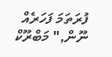ފުރަތަމަ ފަހަރެއް ނޫން," މަބްރޫކް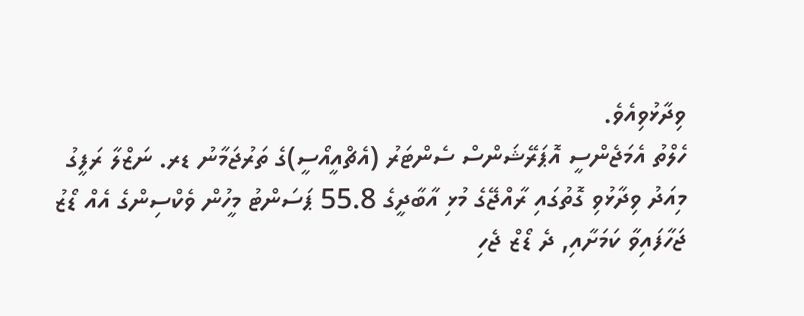ވިދާޅުވިއެވެ.
ހެލްތު އެމަޖެންސީ އޮޕަރޭޝަންސް ސެންޓަރު (އެޗްއީއޯސީ)ގެ ތަރުޖަމާނު ޑރ. ނަޒްލާ ރަފީގު މިއަދު ވިދާޅުވި ގޮތުގައި ރާއްޖޭގެ މުޅި އާބާދީގެ 55.8 ޕަސަންޓު މީހުން ވެކްސިންގެ އެއް ޑޯޒު ޖަހާފައިވާ ކަމަށާއި, ދެ ޑޯޒް ޖެހި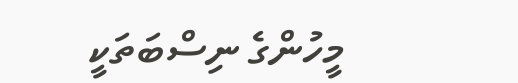މީހުންގެ ނިސްބަތަކީ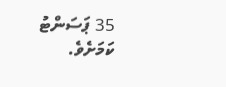35 ޕަސަންޓު ކަމަށެވެ.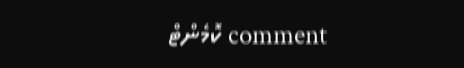comment ކޮމެންޓް